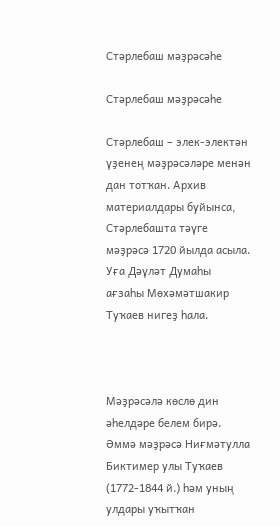Стәрлебаш мәҙрәсәһе

Стәрлебаш мәҙрәсәһе

Стәрлебаш – элек-электән үҙенең мәҙрәсәләре менән дан тотҡан. Архив материалдары буйынса, Стәрлебашта тәүге мәҙрәсә 1720 йылда асыла. Уға Дәүләт Думаһы ағзаһы Мөхәмәтшакир Туҡаев нигеҙ һала.



Мәҙрәсәлә көслө дин әһелдәре белем бирә. Әммә мәҙрәсә Ниғмәтулла Биктимер улы Туҡаев (1772-1844 й.) һәм уның улдары уҡытҡан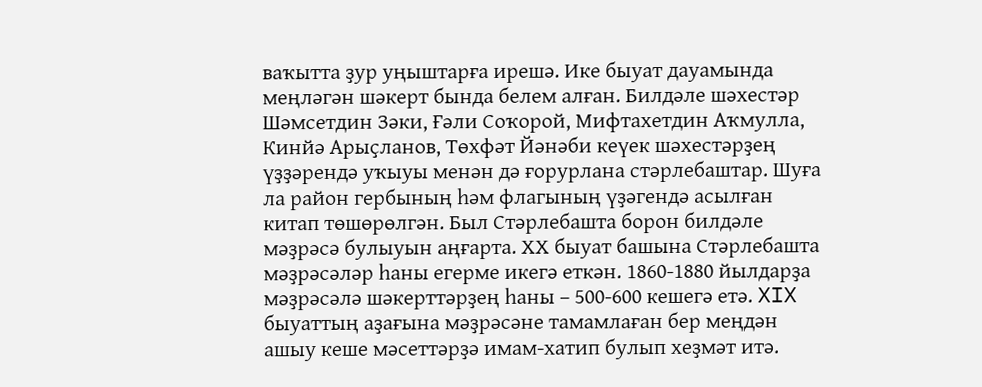ваҡытта ҙур уңыштарға ирешә. Ике быуат дауамында меңләгән шәкерт бында белем алған. Билдәле шәхестәр Шәмсетдин Зәки, Ғәли Соҡорой, Мифтахетдин Аҡмулла, Кинйә Арыҫланов, Төхфәт Йәнәби кеүек шәхестәрҙең үҙҙәрендә уҡыуы менән дә ғорурлана стәрлебаштар. Шуға ла район гербының һәм флагының үҙәгендә асылған китап төшөрөлгән. Был Стәрлебашта борон билдәле мәҙрәсә булыуын аңғарта. ХХ быуат башына Стәрлебашта мәҙрәсәләр һаны егерме икегә еткән. 1860-1880 йылдарҙа мәҙрәсәлә шәкерттәрҙең һаны – 500-600 кешегә етә. XIX быуаттың аҙағына мәҙрәсәне тамамлаған бер меңдән ашыу кеше мәсеттәрҙә имам-хатип булып хеҙмәт итә.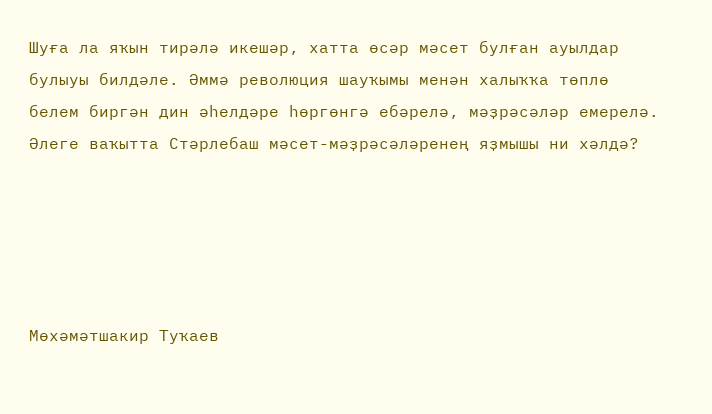Шуға ла яҡын тирәлә икешәр, хатта өсәр мәсет булған ауылдар булыуы билдәле. Әммә революция шауҡымы менән халыҡҡа төплө белем биргән дин әһелдәре һөргөнгә ебәрелә, мәҙрәсәләр емерелә. Әлеге ваҡытта Стәрлебаш мәсет-мәҙрәсәләренең яҙмышы ни хәлдә?





Мөхәмәтшакир Туҡаев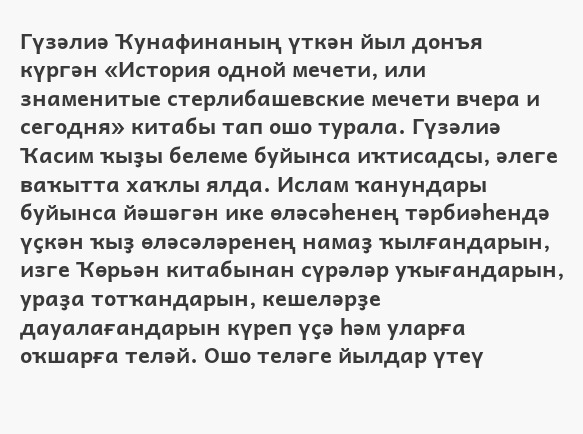Гүзәлиә Ҡунафинаның үткән йыл донъя күргән «История одной мечети, или знаменитые стерлибашевские мечети вчера и сегодня» китабы тап ошо турала. Гүзәлиә Ҡасим ҡыҙы белеме буйынса иҡтисадсы, әлеге ваҡытта хаҡлы ялда. Ислам ҡанундары буйынса йәшәгән ике өләсәһенең тәрбиәһендә үҫкән ҡыҙ өләсәләренең намаҙ ҡылғандарын, изге Ҡөрьән китабынан сүрәләр уҡығандарын, ураҙа тотҡандарын, кешеләрҙе дауалағандарын күреп үҫә һәм уларға оҡшарға теләй. Ошо теләге йылдар үтеү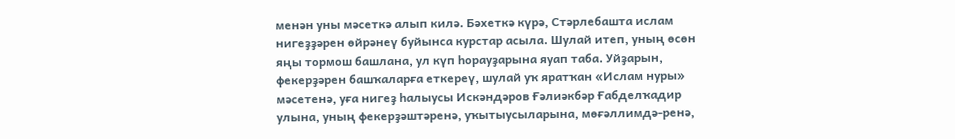менән уны мәсеткә алып килә. Бәхеткә күрә, Стәрлебашта ислам нигеҙҙәрен өйрәнеү буйынса курстар асыла. Шулай итеп, уның өсөн яңы тормош башлана, ул күп һорауҙарына яуап таба. Уйҙарын, фекерҙәрен башҡаларға еткереү, шулай уҡ яратҡан «Ислам нуры» мәсетенә, уға нигеҙ һалыусы Искәндәров Ғәлиәкбәр Ғабделҡадир улына, уның фекерҙәштәренә, уҡытыусыларына, мөғәллимдә-ренә,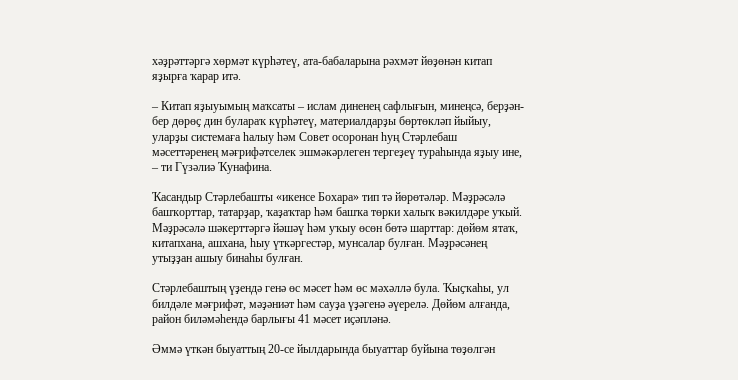хәҙрәттәргә хөрмәт күрһәтеү, ата-бабаларына рәхмәт йөҙөнән китап яҙырға ҡарар итә.

– Китап яҙыуымың маҡсаты – ислам диненең сафлығын, минеңсә, берҙән-бер дөрөҫ дин булараҡ күрһәтеү, материалдарҙы бөртөкләп йыйыу, уларҙы системаға һалыу һәм Совет осоронан һуң Стәрлебаш мәсеттәренең мәғрифәтселек эшмәкәрлеген тергеҙеү тураһында яҙыу ине, – ти Гүзәлиә Ҡунафина.

Ҡасандыр Стәрлебашты «икенсе Бохара» тип тә йөрөтәләр. Мәҙрәсәлә башҡорттар, татарҙар, ҡаҙаҡтар һәм башҡа төрки халыҡ вәкилдәре уҡый. Мәҙрәсәлә шәкерттәргә йәшәү һәм уҡыу өсөн бөтә шарттар: дөйөм ятаҡ, китапхана, ашхана, һыу үткәргестәр, мунсалар булған. Мәҙрәсәнең утыҙҙан ашыу бинаһы булған.

Стәрлебаштың үҙендә генә өс мәсет һәм өс мәхәллә була. Ҡыҫҡаһы, ул билдәле мәғрифәт, мәҙәниәт һәм сауҙа үҙәгенә әүерелә. Дөйөм алғанда, район биләмәһендә барлығы 41 мәсет иҫәпләнә.

Әммә үткән быуаттың 20-се йылдарында быуаттар буйына төҙөлгән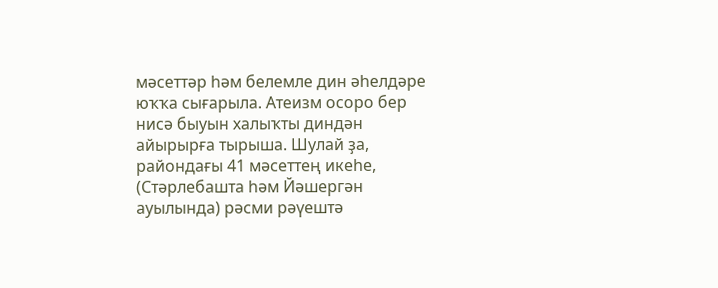мәсеттәр һәм белемле дин әһелдәре юҡҡа сығарыла. Атеизм осоро бер нисә быуын халыҡты диндән айырырға тырыша. Шулай ҙа, райондағы 41 мәсеттең икеһе, (Стәрлебашта һәм Йәшергән ауылында) рәсми рәүештә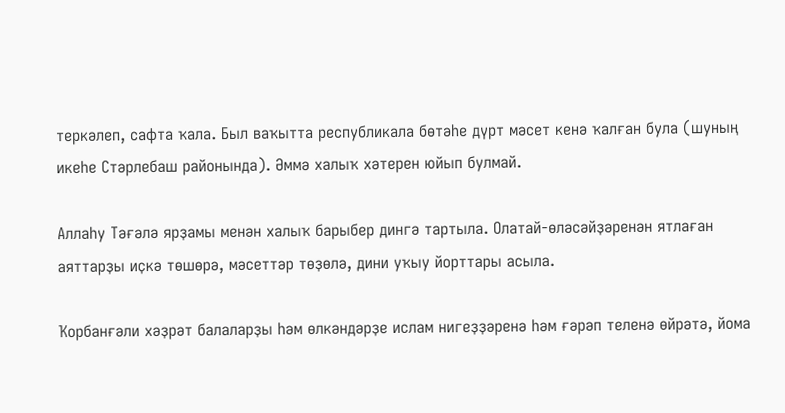теркәлеп, сафта ҡала. Был ваҡытта республикала бөтәһе дүрт мәсет кенә ҡалған була (шуның икеһе Стәрлебаш районында). Әммә халыҡ хәтерен юйып булмай.

Аллаһу Тәғәлә ярҙамы менән халыҡ барыбер дингә тартыла. Олатай-өләсәйҙәренән ятлаған аяттарҙы иҫкә төшөрә, мәсеттәр төҙөлә, дини уҡыу йорттары асыла.

Ҡорбанғәли хәҙрәт балаларҙы һәм өлкәндәрҙе ислам нигеҙҙәренә һәм ғәрәп теленә өйрәтә, йома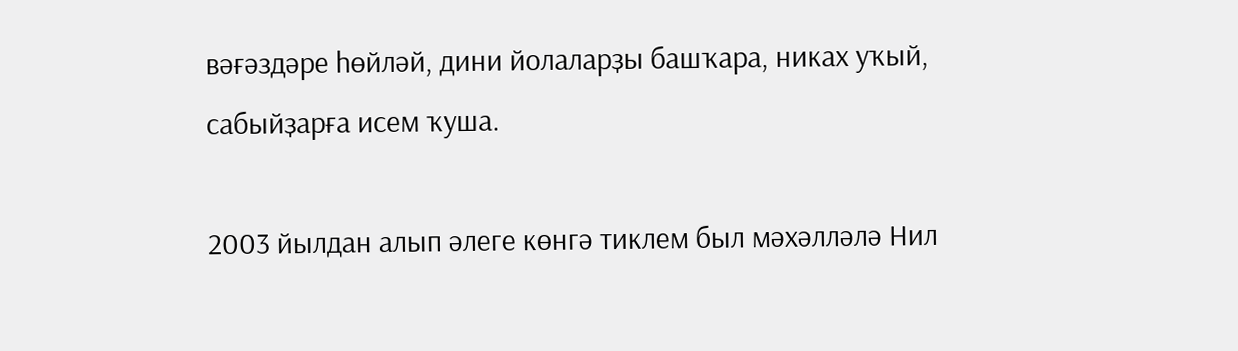вәғәздәре һөйләй, дини йолаларҙы башҡара, никах уҡый, сабыйҙарға исем ҡуша.

2003 йылдан алып әлеге көнгә тиклем был мәхәлләлә Нил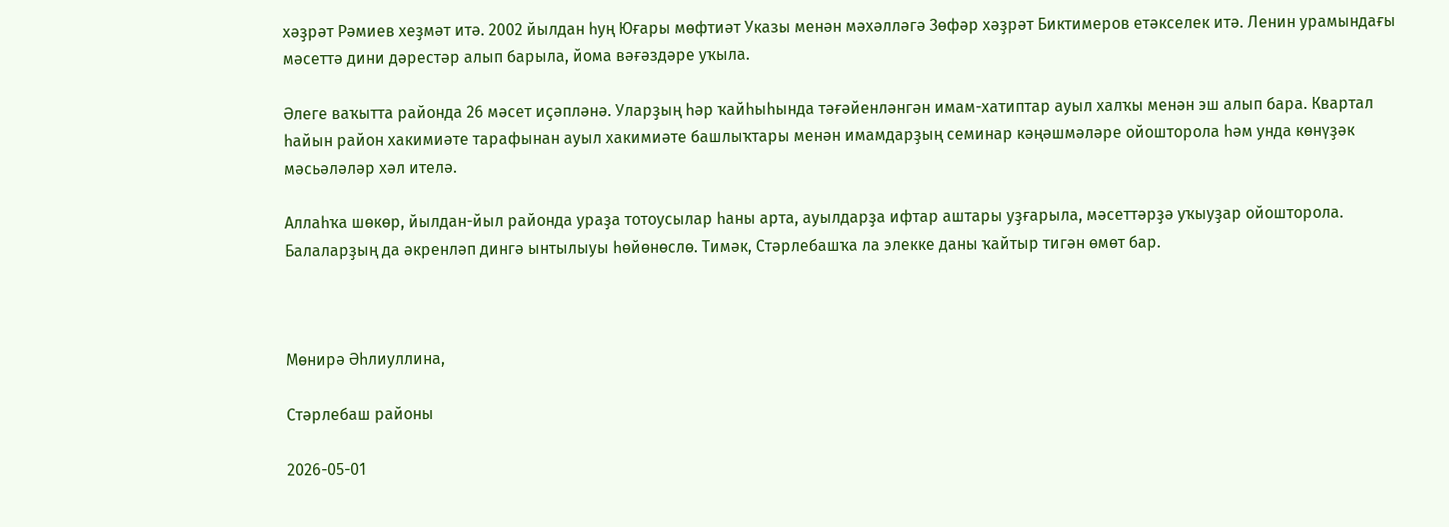хәҙрәт Рәмиев хеҙмәт итә. 2002 йылдан һуң Юғары мөфтиәт Указы менән мәхәлләгә Зөфәр хәҙрәт Биктимеров етәкселек итә. Ленин урамындағы мәсеттә дини дәрестәр алып барыла, йома вәғәздәре уҡыла.

Әлеге ваҡытта районда 26 мәсет иҫәпләнә. Уларҙың һәр ҡайһыһында тәғәйенләнгән имам-хатиптар ауыл халҡы менән эш алып бара. Квартал һайын район хакимиәте тарафынан ауыл хакимиәте башлыҡтары менән имамдарҙың семинар кәңәшмәләре ойошторола һәм унда көнүҙәк мәсьәләләр хәл ителә.

Аллаһҡа шөкөр, йылдан-йыл районда ураҙа тотоусылар һаны арта, ауылдарҙа ифтар аштары уҙғарыла, мәсеттәрҙә уҡыуҙар ойошторола. Балаларҙың да әкренләп дингә ынтылыуы һөйөнөслө. Тимәк, Стәрлебашҡа ла элекке даны ҡайтыр тигән өмөт бар.



Мөнирә Әһлиуллина,

Стәрлебаш районы

2026-05-01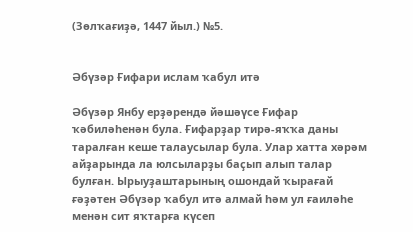(Зөлҡағиҙә, 1447 йыл.) №5.


Әбүзәр Ғифари ислам ҡабул итә

Әбүзәр Янбу ерҙәрендә йәшәүсе Ғифар ҡәбиләһенән була. Ғифарҙар тирә-яҡҡа даны таралған кеше талаусылар була. Улар хатта хәрәм айҙарында ла юлсыларҙы баҫып алып талар булған. Ырыуҙаштарының ошондай ҡырағай ғәҙәтен Әбүзәр ҡабул итә алмай һәм ул ғаиләһе менән сит яҡтарға күсеп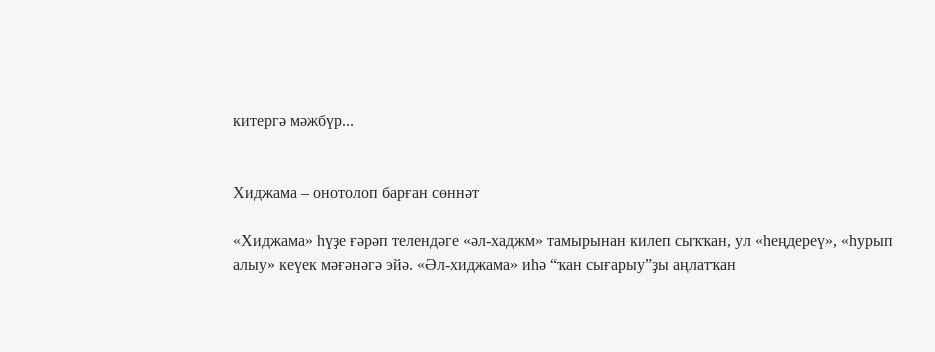китергә мәжбүр...


Хиджама – онотолоп барған сөннәт

«Хиджама» һүҙе ғәрәп телендәге «әл-хаджм» тамырынан килеп сыҡҡан, ул «һеңдереү», «һурып алыу» кеүек мәғәнәгә эйә. «Әл-хиджама» иһә “ҡан сығарыу”ҙы аңлатҡан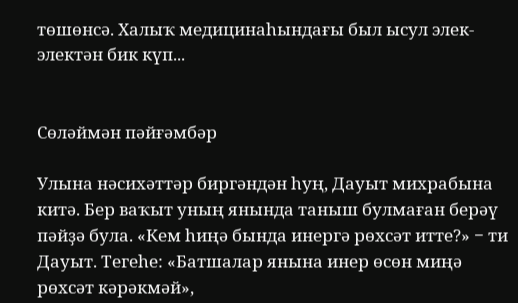төшөнсә. Халыҡ медицинаһындағы был ысул элек-электән бик күп...


Сөләймән пәйғәмбәр

Улына нәсихәттәр биргәндән һуң, Дауыт михрабына китә. Бер ваҡыт уның янында таныш булмаған берәү пәйҙә була. «Кем һиңә бында инергә рөхсәт итте?» − ти Дауыт. Тегеһе: «Батшалар янына инер өсөн миңә рөхсәт кәрәкмәй»,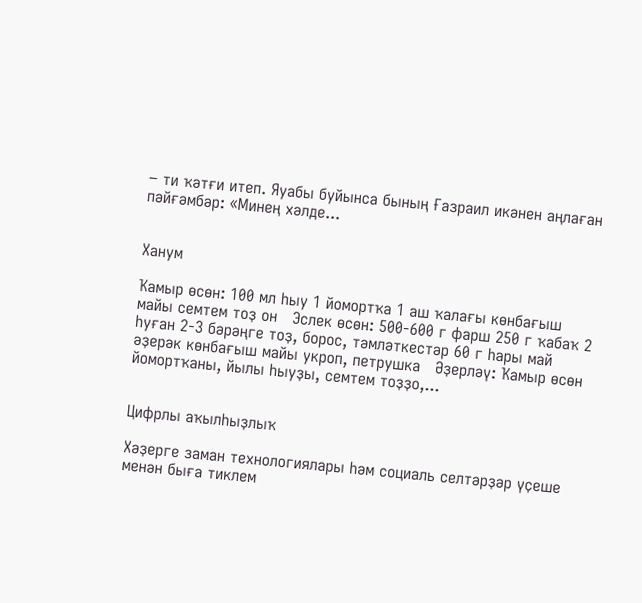− ти ҡәтғи итеп. Яуабы буйынса бының Ғазраил икәнен аңлаған пәйғәмбәр: «Минең хәлде...


Ханум

Ҡамыр өсөн: 100 мл һыу 1 йомортҡа 1 аш ҡалағы көнбағыш майы семтем тоҙ он   Эслек өсөн: 500-600 г фарш 250 г ҡабаҡ 2 һуған 2-3 бәрәңге тоҙ, борос, тәмләткестәр 60 г һары май әҙерәк көнбағыш майы укроп, петрушка   Әҙерләү: Ҡамыр өсөн йомортҡаны, йылы һыуҙы, семтем тоҙҙо,...


Цифрлы аҡылһыҙлыҡ

Хәҙерге заман технологиялары һәм социаль селтәрҙәр үҫеше менән быға тиклем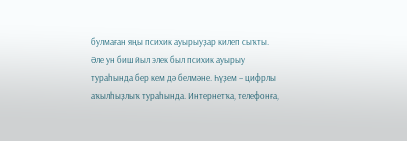булмаған яңы психик ауырыуҙар килеп сыҡты. Әле ун биш йыл элек был психик ауырыу тураһында бер кем дә белмәне. Һүҙем – цифрлы аҡылһыҙлыҡ тураһында. Интернетҡа, телефонға,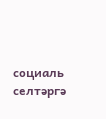социаль селтәргә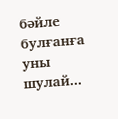бәйле булғанға уны шулай...